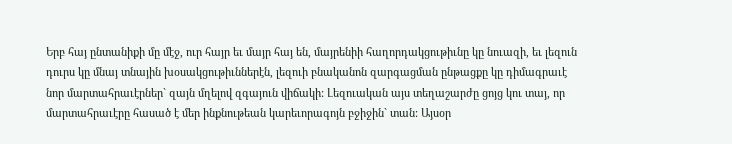Երբ հայ ընտանիքի մը մէջ, ուր հայր եւ մայր հայ են, մայրենիի հաղորդակցութիւնը կը նուազի, եւ լեզուն դուրս կը մնայ տնային խօսակցութիւններէն, լեզուի բնականոն զարգացման ընթացքը կը դիմագրաւէ նոր մարտահրաւէրներ` զայն մղելով զգայուն վիճակի: Լեզուական այս տեղաշարժը ցոյց կու տայ, որ մարտահրաւէրը հասած է մեր ինքնութեան կարեւորագոյն բջիջին` տան: Այսօր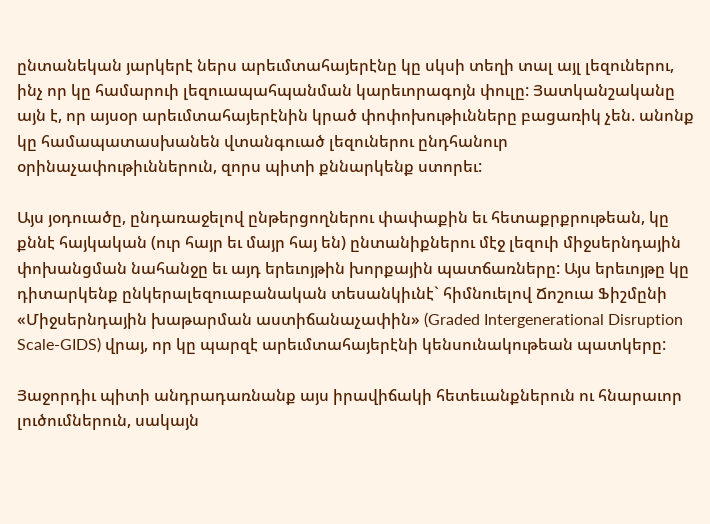ընտանեկան յարկերէ ներս արեւմտահայերէնը կը սկսի տեղի տալ այլ լեզուներու, ինչ որ կը համարուի լեզուապահպանման կարեւորագոյն փուլը: Յատկանշականը այն է, որ այսօր արեւմտահայերէնին կրած փոփոխութիւնները բացառիկ չեն. անոնք կը համապատասխանեն վտանգուած լեզուներու ընդհանուր օրինաչափութիւններուն, զորս պիտի քննարկենք ստորեւ:

Այս յօդուածը, ընդառաջելով ընթերցողներու փափաքին եւ հետաքրքրութեան, կը քննէ հայկական (ուր հայր եւ մայր հայ են) ընտանիքներու մէջ լեզուի միջսերնդային փոխանցման նահանջը եւ այդ երեւոյթին խորքային պատճառները: Այս երեւոյթը կը դիտարկենք ընկերալեզուաբանական տեսանկիւնէ` հիմնուելով Ճոշուա Ֆիշմընի «Միջսերնդային խաթարման աստիճանաչափին» (Graded Intergenerational Disruption Scale-GIDS) վրայ, որ կը պարզէ արեւմտահայերէնի կենսունակութեան պատկերը:

Յաջորդիւ պիտի անդրադառնանք այս իրավիճակի հետեւանքներուն ու հնարաւոր լուծումներուն, սակայն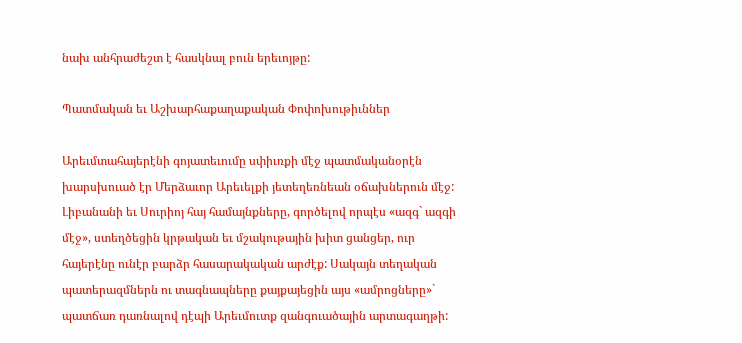նախ անհրաժեշտ է հասկնալ բուն երեւոյթը:

Պատմական եւ Աշխարհաքաղաքական Փոփոխութիւններ

Արեւմտահայերէնի գոյատեւումը սփիւռքի մէջ պատմականօրէն խարսխուած էր Մերձաւոր Արեւելքի յետեղեռնեան օճախներուն մէջ: Լիբանանի եւ Սուրիոյ հայ համայնքները, գործելով որպէս «ազգ` ազգի մէջ», ստեղծեցին կրթական եւ մշակութային խիտ ցանցեր, ուր հայերէնը ունէր բարձր հասարակական արժէք: Սակայն տեղական պատերազմներն ու տագնապները քայքայեցին այս «ամրոցները»` պատճառ դառնալով դէպի Արեւմուտք զանգուածային արտագաղթի: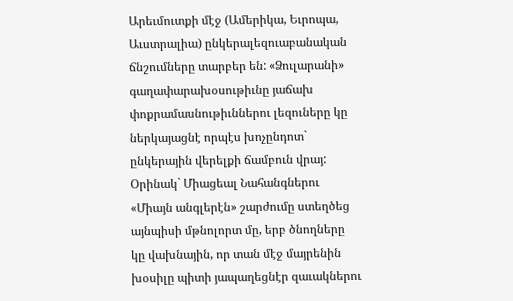Արեւմուտքի մէջ (Ամերիկա, Եւրոպա, Աւստրալիա) ընկերալեզուաբանական ճնշումները տարբեր են: «Ձուլարանի» գաղափարախօսութիւնը յաճախ փոքրամասնութիւններու լեզուները կը ներկայացնէ որպէս խոչընդոտ` ընկերային վերելքի ճամբուն վրայ: Օրինակ` Միացեալ Նահանգներու «Միայն անգլերէն» շարժումը ստեղծեց այնպիսի մթնոլորտ մը, երբ ծնողները կը վախնային, որ տան մէջ մայրենին խօսիլը պիտի յապաղեցնէր զաւակներու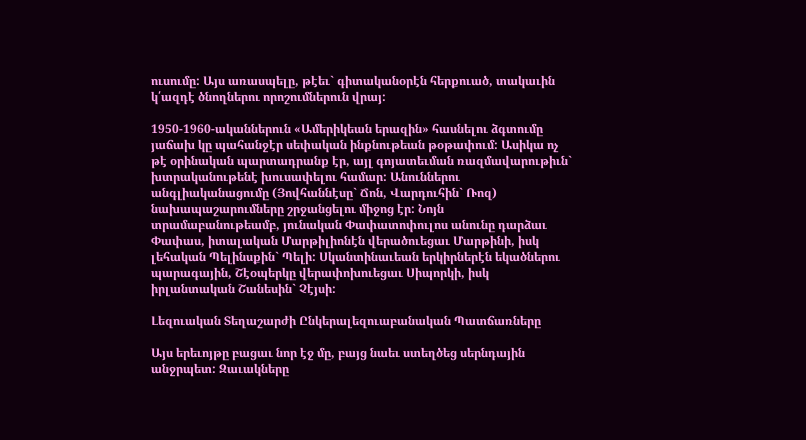ուսումը: Այս առասպելը, թէեւ` գիտականօրէն հերքուած, տակաւին կ՛ազդէ ծնողներու որոշումներուն վրայ:

1950-1960-ականներուն «Ամերիկեան երազին» հասնելու ձգտումը յաճախ կը պահանջէր սեփական ինքնութեան թօթափում: Ասիկա ոչ թէ օրինական պարտադրանք էր, այլ գոյատեւման ռազմավարութիւն` խտրականութենէ խուսափելու համար: Անուններու անգլիականացումը (Յովհաննէսը` Ճոն, Վարդուհին` Ռոզ) նախապաշարումները շրջանցելու միջոց էր: Նոյն տրամաբանութեամբ, յունական Փափատոփուլոս անունը դարձաւ Փափաս, իտալական Մարթիլիոնէն վերածուեցաւ Մարթինի, իսկ լեհական Պելինսքին` Պելի: Սկանտինաւեան երկիրներէն եկածներու պարագային, Շէօպերկը վերափոխուեցաւ Սիպորկի, իսկ իրլանտական Շանեսին` Չէյսի:

Լեզուական Տեղաշարժի Ընկերալեզուաբանական Պատճառները

Այս երեւոյթը բացաւ նոր էջ մը, բայց նաեւ ստեղծեց սերնդային անջրպետ: Զաւակները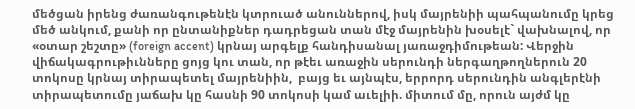մեծցան իրենց ժառանգութենէն կտրուած անուններով, իսկ մայրենիի պահպանումը կրեց մեծ անկում, քանի որ ընտանիքներ դադրեցան տան մէջ մայրենին խօսելէ` վախնալով, որ «օտար շեշտը» (foreign accent) կրնայ արգելք հանդիսանալ յառաջդիմութեան: Վերջին վիճակագրութիւնները ցոյց կու տան, որ թէեւ առաջին սերունդի ներգաղթողներուն 20 տոկոսը կրնայ տիրապետել մայրենիին,  բայց եւ այնպէս, երրորդ սերունդին անգլերէնի տիրապետումը յաճախ կը հասնի 90 տոկոսի կամ աւելիի. միտում մը, որուն այժմ կը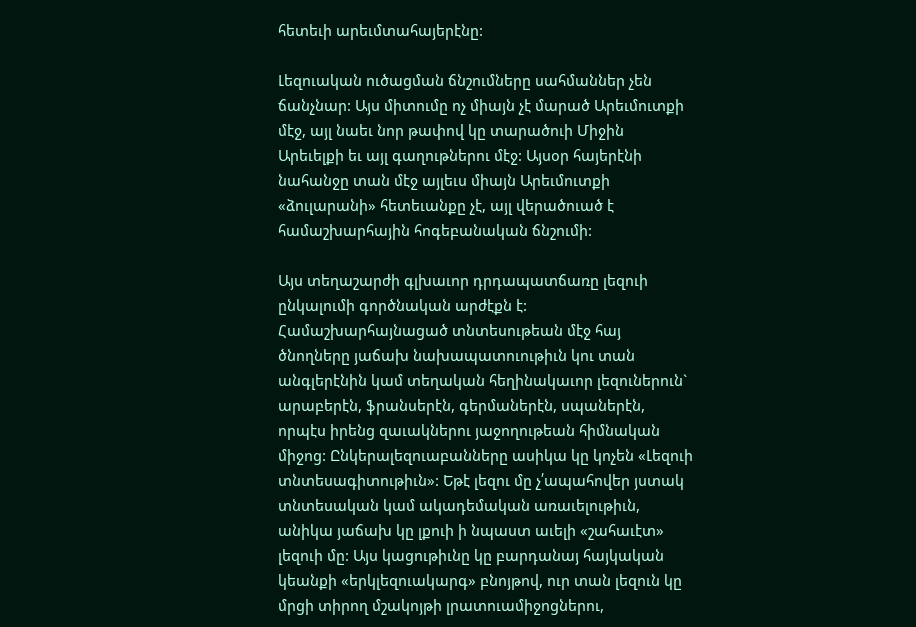հետեւի արեւմտահայերէնը:

Լեզուական ուծացման ճնշումները սահմաններ չեն ճանչնար: Այս միտումը ոչ միայն չէ մարած Արեւմուտքի մէջ, այլ նաեւ նոր թափով կը տարածուի Միջին Արեւելքի եւ այլ գաղութներու մէջ: Այսօր հայերէնի նահանջը տան մէջ այլեւս միայն Արեւմուտքի «ձուլարանի» հետեւանքը չէ, այլ վերածուած է համաշխարհային հոգեբանական ճնշումի:

Այս տեղաշարժի գլխաւոր դրդապատճառը լեզուի ընկալումի գործնական արժէքն է: Համաշխարհայնացած տնտեսութեան մէջ հայ ծնողները յաճախ նախապատուութիւն կու տան անգլերէնին կամ տեղական հեղինակաւոր լեզուներուն` արաբերէն, ֆրանսերէն, գերմաներէն, սպաներէն, որպէս իրենց զաւակներու յաջողութեան հիմնական միջոց: Ընկերալեզուաբանները ասիկա կը կոչեն «Լեզուի տնտեսագիտութիւն»: Եթէ լեզու մը չ՛ապահովեր յստակ տնտեսական կամ ակադեմական առաւելութիւն, անիկա յաճախ կը լքուի ի նպաստ աւելի «շահաւէտ» լեզուի մը: Այս կացութիւնը կը բարդանայ հայկական կեանքի «երկլեզուակարգ» բնոյթով, ուր տան լեզուն կը մրցի տիրող մշակոյթի լրատուամիջոցներու,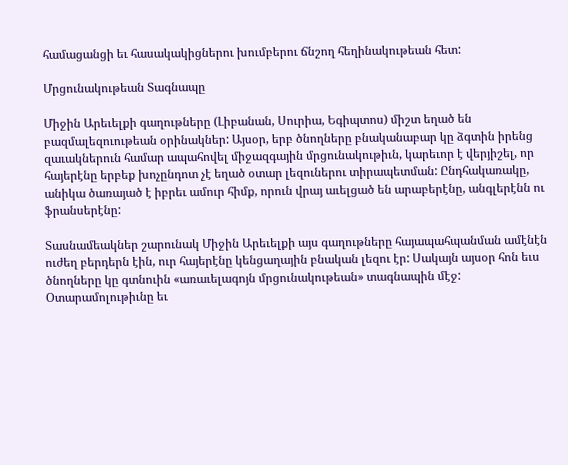համացանցի եւ հասակակիցներու խումբերու ճնշող հեղինակութեան հետ:

Մրցունակութեան Տագնապը

Միջին Արեւելքի գաղութները (Լիբանան, Սուրիա, Եգիպտոս) միշտ եղած են բազմալեզուութեան օրինակներ: Այսօր, երբ ծնողները բնականաբար կը ձգտին իրենց զաւակներուն համար ապահովել միջազգային մրցունակութիւն, կարեւոր է վերյիշել, որ հայերէնը երբեք խոչընդոտ չէ եղած օտար լեզուներու տիրապետման: Ընդհակառակը, անիկա ծառայած է իբրեւ ամուր հիմք, որուն վրայ աւելցած են արաբերէնը, անգլերէնն ու ֆրանսերէնը:

Տասնամեակներ շարունակ Միջին Արեւելքի այս գաղութները հայապահպանման ամէնէն ուժեղ բերդերն էին, ուր հայերէնը կենցաղային բնական լեզու էր: Սակայն այսօր հոն եւս ծնողները կը գտնուին «առաւելագոյն մրցունակութեան» տագնապին մէջ: Օտարամոլութիւնը եւ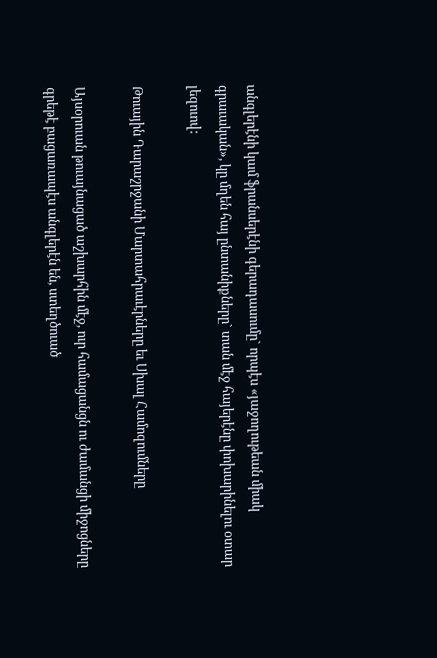անգլերէնի կամ ֆրանսերէնի գերադասումը` որպէս «յաջողութեան միակ գրաւական», կը մղեն հայ ընտանիքները` տան մէջ հայերէնը փոխարինելու օտար լեզուով:

Թուային Դարաշրջանի Մարտահրաւէրները եւ Սխալ Համոզումները

Այսօրուան թուայնացած աշխարհին մէջ, ուր համացանցն ու ժամանցի միջոցները գրեթէ բացառապէս անգլերէն են, ստեղծուած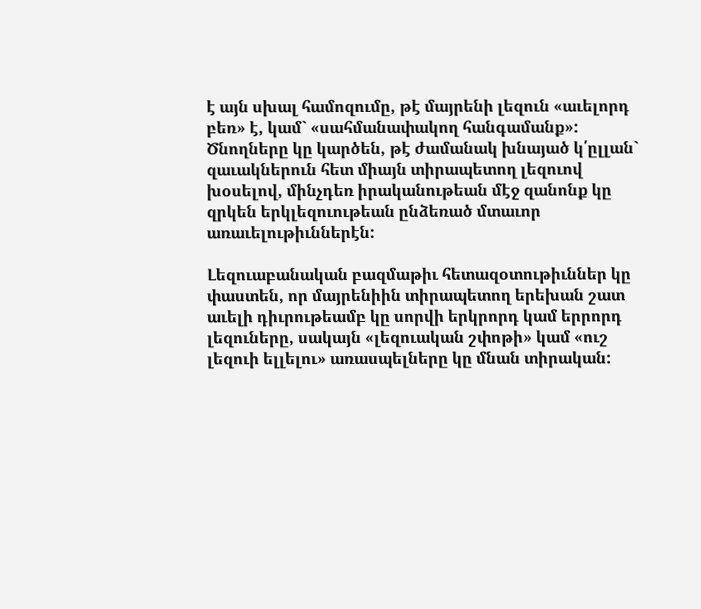է այն սխալ համոզումը, թէ մայրենի լեզուն «աւելորդ բեռ» է, կամ` «սահմանափակող հանգամանք»: Ծնողները կը կարծեն, թէ ժամանակ խնայած կ՛ըլլան` զաւակներուն հետ միայն տիրապետող լեզուով խօսելով, մինչդեռ իրականութեան մէջ զանոնք կը զրկեն երկլեզուութեան ընձեռած մտաւոր առաւելութիւններէն:

Լեզուաբանական բազմաթիւ հետազօտութիւններ կը փաստեն, որ մայրենիին տիրապետող երեխան շատ աւելի դիւրութեամբ կը սորվի երկրորդ կամ երրորդ լեզուները, սակայն «լեզուական շփոթի» կամ «ուշ լեզուի ելլելու» առասպելները կը մնան տիրական: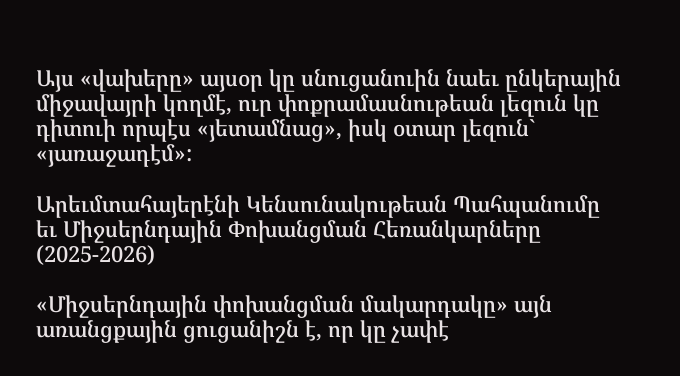Այս «վախերը» այսօր կը սնուցանուին նաեւ ընկերային միջավայրի կողմէ, ուր փոքրամասնութեան լեզուն կը դիտուի որպէս «յետամնաց», իսկ օտար լեզուն` «յառաջադէմ»:

Արեւմտահայերէնի Կենսունակութեան Պահպանումը եւ Միջսերնդային Փոխանցման Հեռանկարները (2025-2026)

«Միջսերնդային փոխանցման մակարդակը» այն առանցքային ցուցանիշն է, որ կը չափէ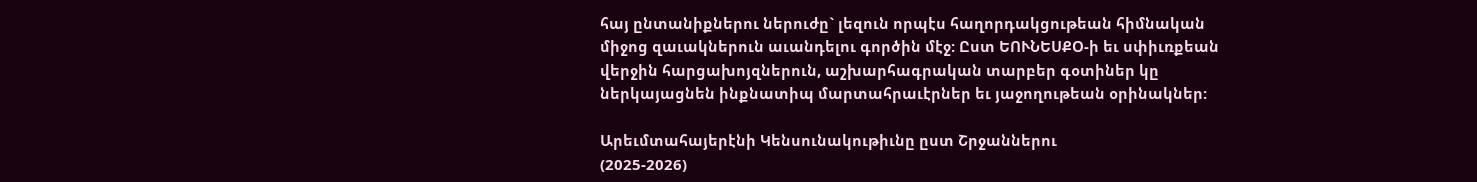հայ ընտանիքներու ներուժը` լեզուն որպէս հաղորդակցութեան հիմնական միջոց զաւակներուն աւանդելու գործին մէջ: Ըստ ԵՈՒՆԵՍՔՕ-ի եւ սփիւռքեան վերջին հարցախոյզներուն, աշխարհագրական տարբեր գօտիներ կը ներկայացնեն ինքնատիպ մարտահրաւէրներ եւ յաջողութեան օրինակներ:

Արեւմտահայերէնի Կենսունակութիւնը ըստ Շրջաններու
(2025-2026)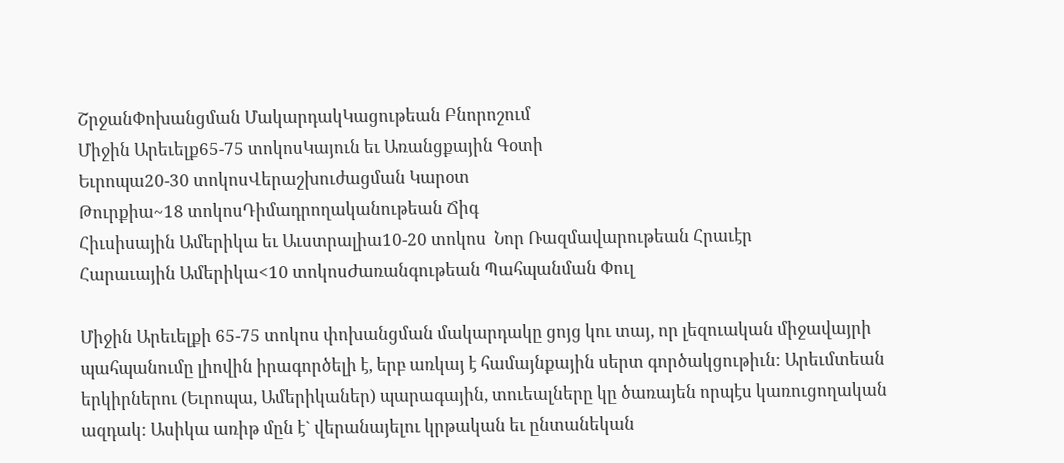ՇրջանՓոխանցման ՄակարդակԿացութեան Բնորոշում
Միջին Արեւելք65-75 տոկոսԿայուն եւ Առանցքային Գօտի
Եւրոպա20-30 տոկոսՎերաշխուժացման Կարօտ
Թուրքիա~18 տոկոսԴիմադրողականութեան Ճիգ
Հիւսիսային Ամերիկա եւ Աւստրալիա10-20 տոկոս  Նոր Ռազմավարութեան Հրաւէր
Հարաւային Ամերիկա<10 տոկոսԺառանգութեան Պահպանման Փուլ

Միջին Արեւելքի 65-75 տոկոս փոխանցման մակարդակը ցոյց կու տայ, որ լեզուական միջավայրի պահպանումը լիովին իրագործելի է, երբ առկայ է համայնքային սերտ գործակցութիւն: Արեւմտեան երկիրներու (Եւրոպա, Ամերիկաներ) պարագային, տուեալները կը ծառայեն որպէս կառուցողական ազդակ: Ասիկա առիթ մըն է` վերանայելու կրթական եւ ընտանեկան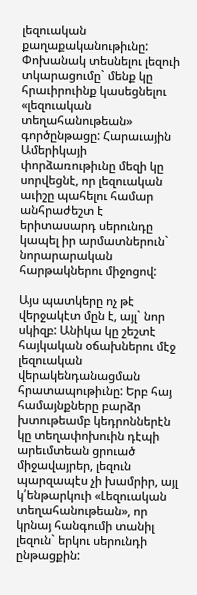լեզուական քաղաքականութիւնը: Փոխանակ տեսնելու լեզուի տկարացումը` մենք կը հրաւիրուինք կասեցնելու «լեզուական տեղահանութեան» գործընթացը: Հարաւային Ամերիկայի փորձառութիւնը մեզի կը սորվեցնէ, որ լեզուական աւիշը պահելու համար անհրաժեշտ է երիտասարդ սերունդը կապել իր արմատներուն` նորարարական հարթակներու միջոցով:

Այս պատկերը ոչ թէ վերջակէտ մըն է, այլ` նոր սկիզբ: Անիկա կը շեշտէ հայկական օճախներու մէջ լեզուական վերակենդանացման հրատապութիւնը: Երբ հայ համայնքները բարձր խտութեամբ կեդրոններէն կը տեղափոխուին դէպի արեւմտեան ցրուած միջավայրեր, լեզուն պարզապէս չի խամրիր, այլ կ՛ենթարկուի «Լեզուական տեղահանութեան», որ կրնայ հանգումի տանիլ լեզուն` երկու սերունդի ընթացքին: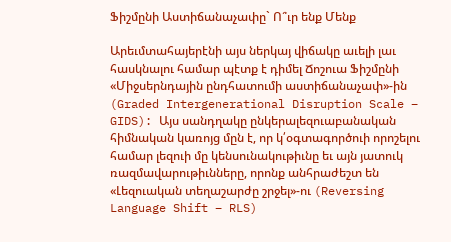Ֆիշմընի Աստիճանաչափը` Ո՞ւր ենք Մենք

Արեւմտահայերէնի այս ներկայ վիճակը աւելի լաւ հասկնալու համար պէտք է դիմել Ճոշուա Ֆիշմընի «Միջսերնդային ընդհատումի աստիճանաչափ»-ին (Graded Intergenerational Disruption Scale – GIDS): Այս սանդղակը ընկերալեզուաբանական հիմնական կառոյց մըն է, որ կ՛օգտագործուի որոշելու համար լեզուի մը կենսունակութիւնը եւ այն յատուկ ռազմավարութիւնները, որոնք անհրաժեշտ են «Լեզուական տեղաշարժը շրջել»-ու (Reversing Language Shift – RLS)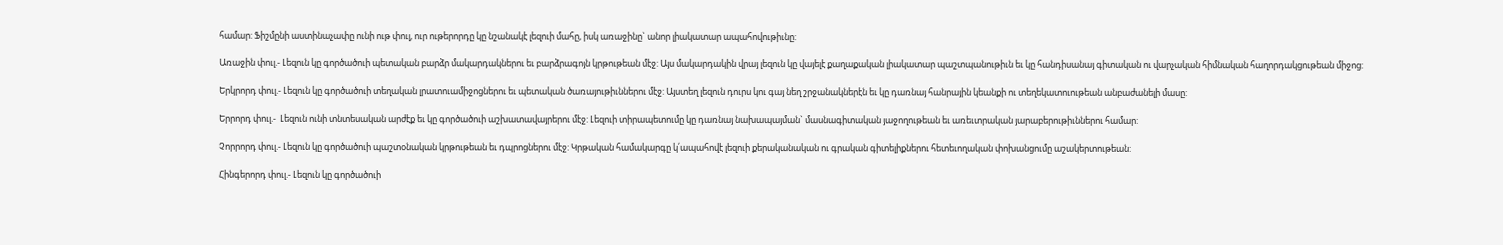համար: Ֆիշմընի աստինաչափը ունի ութ փուլ, ուր ութերորդը կը նշանակէ լեզուի մահը, իսկ առաջինը` անոր լիակատար ապահովութիւնը:

Առաջին փուլ.- Լեզուն կը գործածուի պետական բարձր մակարդակներու եւ բարձրագոյն կրթութեան մէջ: Այս մակարդակին վրայ լեզուն կը վայելէ քաղաքական լիակատար պաշտպանութիւն եւ կը հանդիսանայ գիտական ու վարչական հիմնական հաղորդակցութեան միջոց:

Երկրորդ փուլ.- Լեզուն կը գործածուի տեղական լրատուամիջոցներու եւ պետական ծառայութիւններու մէջ: Այստեղ լեզուն դուրս կու գայ նեղ շրջանակներէն եւ կը դառնայ հանրային կեանքի ու տեղեկատուութեան անբաժանելի մասը:

Երրորդ փուլ.-  Լեզուն ունի տնտեսական արժէք եւ կը գործածուի աշխատավայրերու մէջ: Լեզուի տիրապետումը կը դառնայ նախապայման` մասնագիտական յաջողութեան եւ առեւտրական յարաբերութիւններու համար:

Չորրորդ փուլ.- Լեզուն կը գործածուի պաշտօնական կրթութեան եւ դպրոցներու մէջ: Կրթական համակարգը կ՛ապահովէ լեզուի քերականական ու գրական գիտելիքներու հետեւողական փոխանցումը աշակերտութեան:

Հինգերորդ փուլ.- Լեզուն կը գործածուի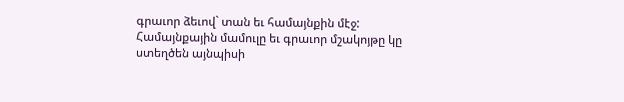գրաւոր ձեւով` տան եւ համայնքին մէջ: Համայնքային մամուլը եւ գրաւոր մշակոյթը կը ստեղծեն այնպիսի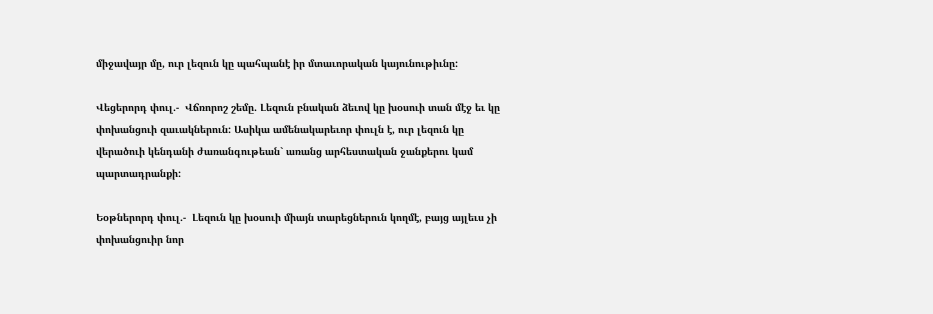միջավայր մը, ուր լեզուն կը պահպանէ իր մտաւորական կայունութիւնը:

Վեցերորդ փուլ.-  Վճռորոշ շեմը. Լեզուն բնական ձեւով կը խօսուի տան մէջ եւ կը փոխանցուի զաւակներուն: Ասիկա ամենակարեւոր փուլն է, ուր լեզուն կը վերածուի կենդանի ժառանգութեան` առանց արհեստական ջանքերու կամ պարտադրանքի:

Եօթներորդ փուլ.-  Լեզուն կը խօսուի միայն տարեցներուն կողմէ, բայց այլեւս չի փոխանցուիր նոր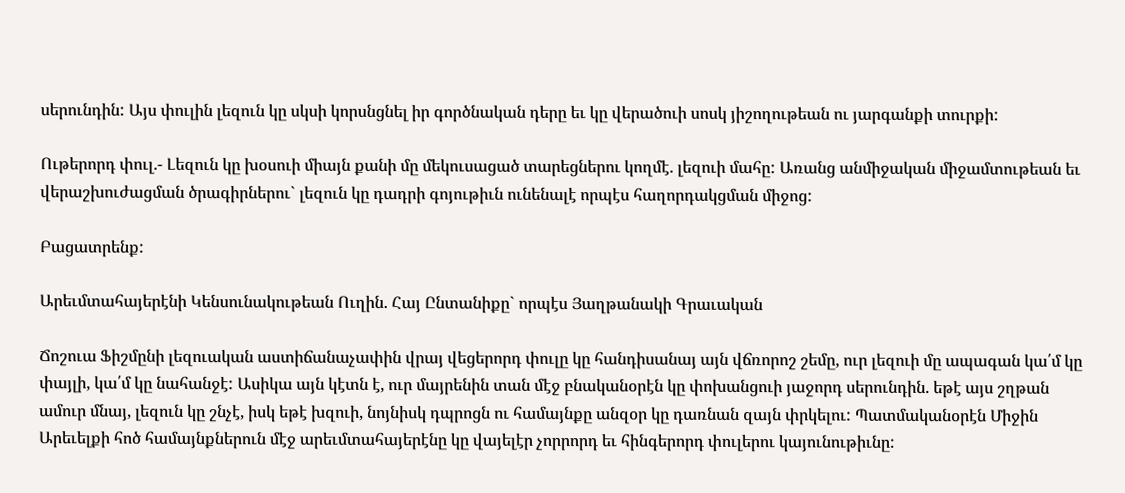սերունդին: Այս փուլին լեզուն կը սկսի կորսնցնել իր գործնական դերը եւ կը վերածուի սոսկ յիշողութեան ու յարգանքի տուրքի:

Ութերորդ փուլ.- Լեզուն կը խօսուի միայն քանի մը մեկուսացած տարեցներու կողմէ. լեզուի մահը: Առանց անմիջական միջամտութեան եւ վերաշխուժացման ծրագիրներու` լեզուն կը դադրի գոյութիւն ունենալէ որպէս հաղորդակցման միջոց:

Բացատրենք:

Արեւմտահայերէնի Կենսունակութեան Ուղին. Հայ Ընտանիքը` որպէս Յաղթանակի Գրաւական

Ճոշուա Ֆիշմընի լեզուական աստիճանաչափին վրայ վեցերորդ փուլը կը հանդիսանայ այն վճռորոշ շեմը, ուր լեզուի մը ապագան կա՛մ կը փայլի, կա՛մ կը նահանջէ: Ասիկա այն կէտն է, ուր մայրենին տան մէջ բնականօրէն կը փոխանցուի յաջորդ սերունդին. եթէ այս շղթան ամուր մնայ, լեզուն կը շնչէ, իսկ եթէ խզուի, նոյնիսկ դպրոցն ու համայնքը անզօր կը դառնան զայն փրկելու: Պատմականօրէն Միջին Արեւելքի հոծ համայնքներուն մէջ արեւմտահայերէնը կը վայելէր չորրորդ եւ հինգերորդ փուլերու կայունութիւնը: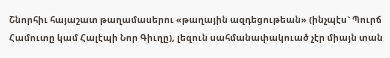Շնորհիւ հայաշատ թաղամասերու «թաղային ազդեցութեան» (ինչպէս` Պուրճ Համուտը կամ Հալէպի Նոր Գիւղը), լեզուն սահմանափակուած չէր միայն տան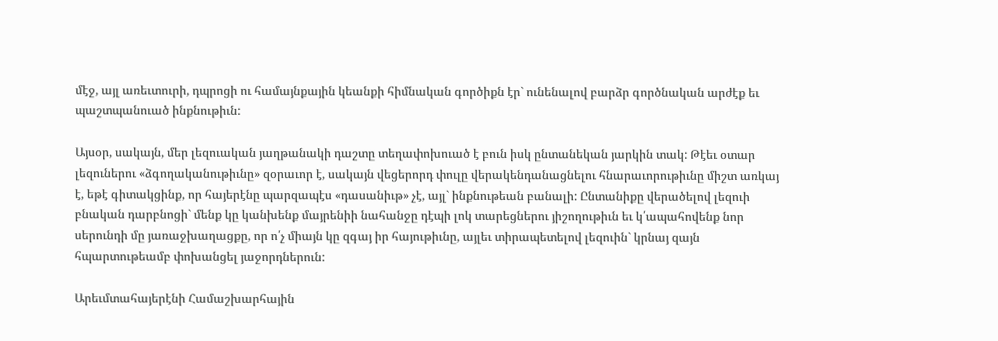մէջ, այլ առեւտուրի, դպրոցի ու համայնքային կեանքի հիմնական գործիքն էր` ունենալով բարձր գործնական արժէք եւ պաշտպանուած ինքնութիւն:

Այսօր, սակայն, մեր լեզուական յաղթանակի դաշտը տեղափոխուած է բուն իսկ ընտանեկան յարկին տակ: Թէեւ օտար լեզուներու «ձգողականութիւնը» զօրաւոր է, սակայն վեցերորդ փուլը վերակենդանացնելու հնարաւորութիւնը միշտ առկայ է, եթէ գիտակցինք, որ հայերէնը պարզապէս «դասանիւթ» չէ, այլ` ինքնութեան բանալի: Ընտանիքը վերածելով լեզուի բնական դարբնոցի` մենք կը կանխենք մայրենիի նահանջը դէպի լոկ տարեցներու յիշողութիւն եւ կ՛ապահովենք նոր սերունդի մը յառաջխաղացքը, որ ո՛չ միայն կը զգայ իր հայութիւնը, այլեւ տիրապետելով լեզուին` կրնայ զայն հպարտութեամբ փոխանցել յաջորդներուն:

Արեւմտահայերէնի Համաշխարհային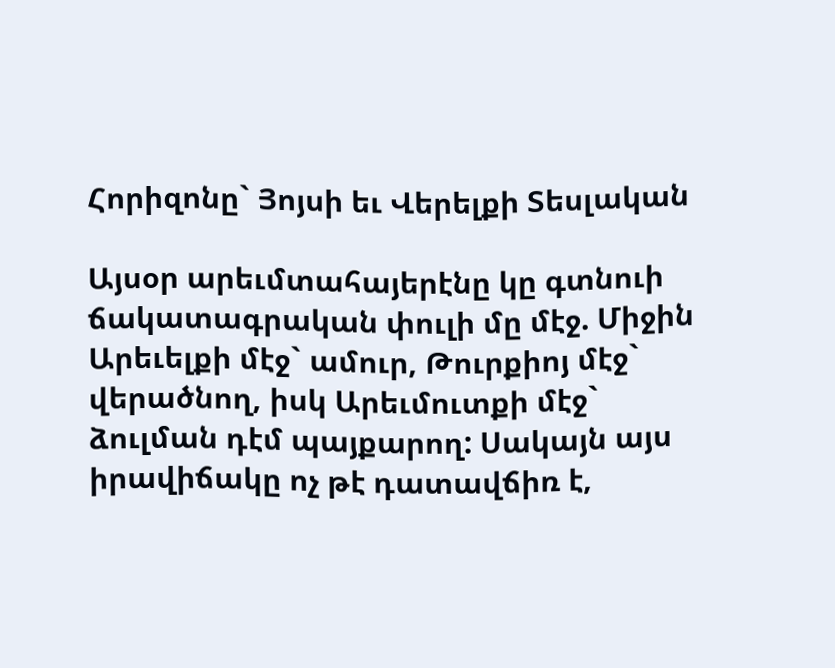Հորիզոնը` Յոյսի եւ Վերելքի Տեսլական

Այսօր արեւմտահայերէնը կը գտնուի ճակատագրական փուլի մը մէջ. Միջին Արեւելքի մէջ` ամուր, Թուրքիոյ մէջ` վերածնող, իսկ Արեւմուտքի մէջ` ձուլման դէմ պայքարող: Սակայն այս իրավիճակը ոչ թէ դատավճիռ է,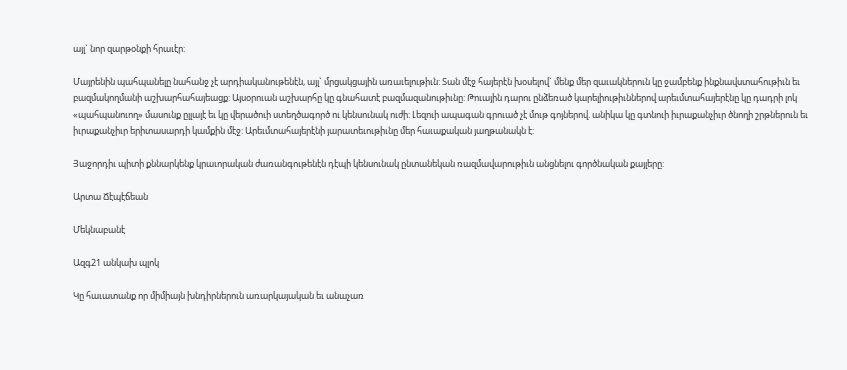այլ` նոր զարթօնքի հրաւէր:

Մայրենին պահպանելը նահանջ չէ արդիականութենէն, այլ` մրցակցային առաւելութիւն: Տան մէջ հայերէն խօսելով` մենք մեր զաւակներուն կը ջամբենք ինքնավստահութիւն եւ բազմակողմանի աշխարհահայեացք: Այսօրուան աշխարհը կը գնահատէ բազմազանութիւնը: Թուային դարու ընձեռած կարելիութիւններով արեւմտահայերէնը կը դադրի լոկ «պահպանուող» մասունք ըլլալէ եւ կը վերածուի ստեղծագործ ու կենսունակ ուժի: Լեզուի ապագան գրուած չէ մութ գոյներով. անիկա կը գտնուի իւրաքանչիւր ծնողի շրթներուն եւ իւրաքանչիւր երիտասարդի կամքին մէջ: Արեւմտահայերէնի յարատեւութիւնը մեր հաւաքական յաղթանակն է:

Յաջորդիւ պիտի քննարկենք կրաւորական ժառանգութենէն դէպի կենսունակ ընտանեկան ռազմավարութիւն անցնելու գործնական քայլերը:

Արտա Ճէպէճեան

Մեկնաբանէ

Ազգ21 անկախ պլոկ

Կը հաւատանք որ միմիայն խնդիրներուն առարկայական եւ անաչառ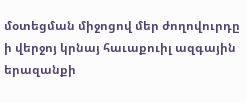մօտեցման միջոցով մեր ժողովուրդը ի վերջոյ կրնայ հաւաքուիլ ազգային երազանքի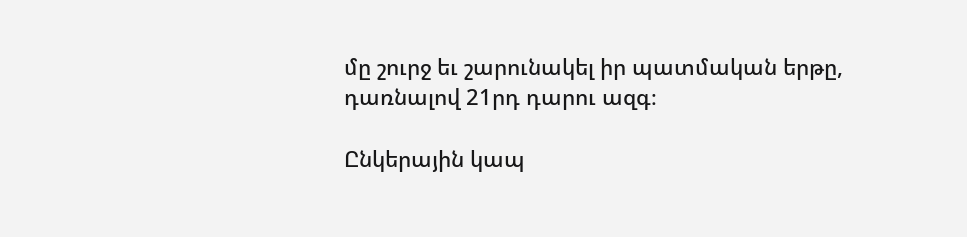մը շուրջ եւ շարունակել իր պատմական երթը, դառնալով 21րդ դարու ազգ։

Ընկերային կապ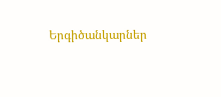Երգիծանկարներ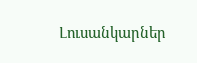Լուսանկարներ